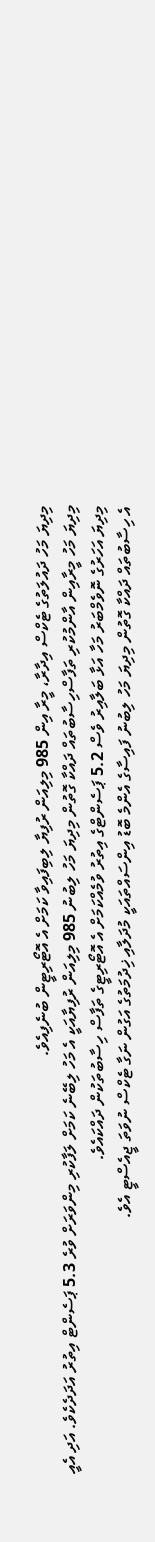މިދިޔަ މަހު ދައުލަތުގެ ޓެކްސް އިދާރާ، މީރާ އިން 985 މިލިއަން ރުފިޔާ ލިބިފައިވާ ކަމަށް އެ އޮޓޯރިޓީން ބުނެފިއެވެ.
މިދިޔަ މަހު މީރާއިން އާންމުކުރި ތަފާސްހިސާބުތައް ދައްކާ ގޮތުން މިދިޔަ މަހު ލިބުނު 985 މިލިއަން ރުފިޔާއަކީ އެ މަހު ލިބޭނެ ކަމަށް ލަފާކުރި މިންވަރަށް ވުރެ 5.3 ޕަސެންޓް އިތުރު އަދަދެކެވެ. އަދި އެއީ މިދިޔަ އަހަރުގެ ނޮވެމްބަރު މަހާ އަޅާ ބަލާއިރު ވެސް 5.2 ޕަސެންޓްގެ އިތުރު ވުމެއްކަމަށް އެ އޮޓޯރިޓީގެ ތަފާސް ހިސާބުތަކުން ދައްކައެވެ.
އެ ހިސާބުތައް ދައްކާ ގޮތުން މިދިޔަ މަހު ލިބުނު ފައިސާގެ އެންމެ ބޮޑު އިންސައްތައަކީ މުދަލާއި ޚިދުމަތުގެ އަގުން ނަގާ ޓެކްސް ނުވަތަ ޖީއެސްޓީ އެވެ.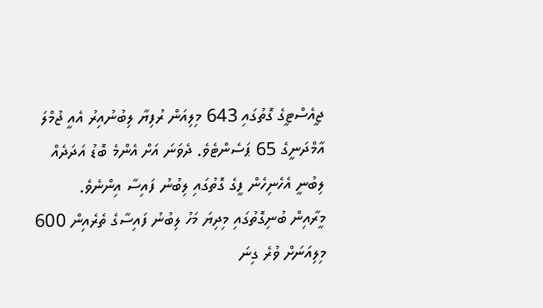ޖީއެސްޓީގެ ގޮތުގައި 643 މިލިއަން ރުފިޔާ ލިބުނުއިރު އެއީ ޖުމްލަ އާމްދަނީގެ 65 ޕަސެންޓެވެ. ދެވަނަ އަށް އެންމެ ބޮޑު އަދަދެއް ލިބުނީ އެހެނިހެން ފީގެ ގޮތުގައި ލިބުނު ފައިސާ އިންނެވެ.
މީރާއިން ބުނިގޮތުގައި މިދިޔަ މަހު ލިބުނު ފައިސާގެ ތެރެއިން 600 މިލިއަނަށް ވުރެ ގިނަ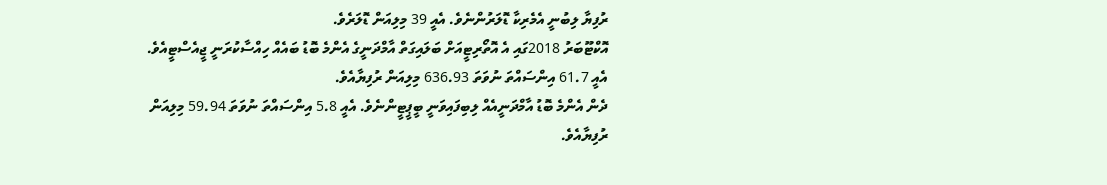ރުފިޔާ ލިބުނީ އެމެރިކާ ޑޮލަރުންނެވެ. އެއީ 39 މިލިއަން ޑޮލަރެވެ.
އޮކްޓޫބަރު 2018ގައި އެ އޮތޯރިޓީއަށް ބަލައިގަތް އާމްދަނީގެ އެންމެ ބޮޑު ބައެއް ހިއްސާކުރަނީ ޖީއެސްޓީއެވެ. އެއީ 61.7 އިންސައްތަ ނުވަތަ 636.93 މިލިއަން ރުފިޔާއެވެ.
ދެން އެންމެ ބޮޑު އާމްދަނީއެއް ލިބިފައިވަނީ ބީޕީޓީންނެވެ. އެއީ 5.8 އިންސައްތަ ނުވަތަ 59.94 މިލިއަން ރުފިޔާއެވެ.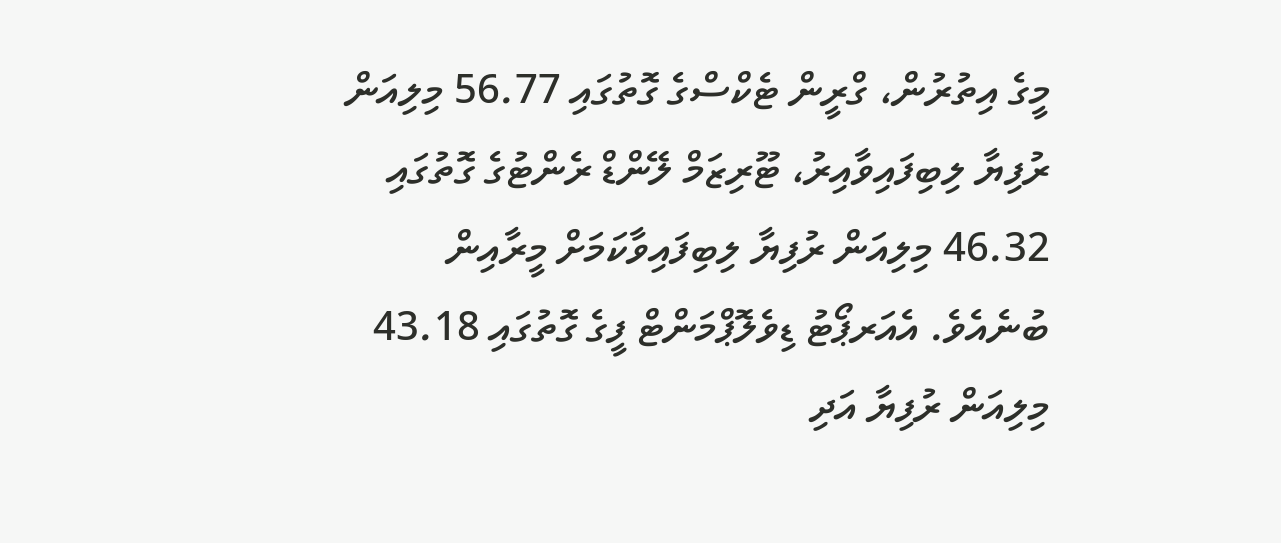މީގެ އިތުރުން، ގްރީން ޓެކްސްގެ ގޮތުގައި 56.77 މިލިއަން ރުފިޔާ ލިބިފައިވާއިރު، ޓޫރިޒަމް ލޭންޑް ރެންޓުގެ ގޮތުގައި 46.32 މިލިއަން ރުފިޔާ ލިބިފައިވާކަމަށް މީރާއިން ބުނެއެވެ. އެއަރޕޯޓު ޑިވެލޮޕްމަންޓް ފީގެ ގޮތުގައި 43.18 މިލިއަން ރުފިޔާ އަދި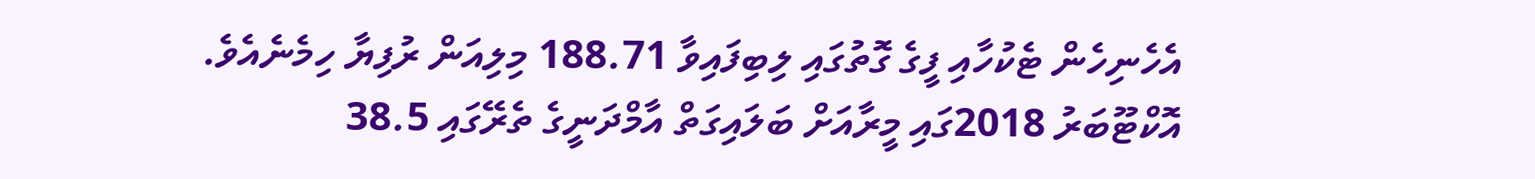އެހެނިހެން ޓެކުހާއި ފީގެ ގޮތުގައި ލިބިފައިވާ 188.71 މިލިއަން ރުފިޔާ ހިމެނެއެވެ.
އޮކްޓޫބަރު 2018ގައި މީރާއަށް ބަލައިގަތް އާމްދަނީގެ ތެރޭގައި 38.5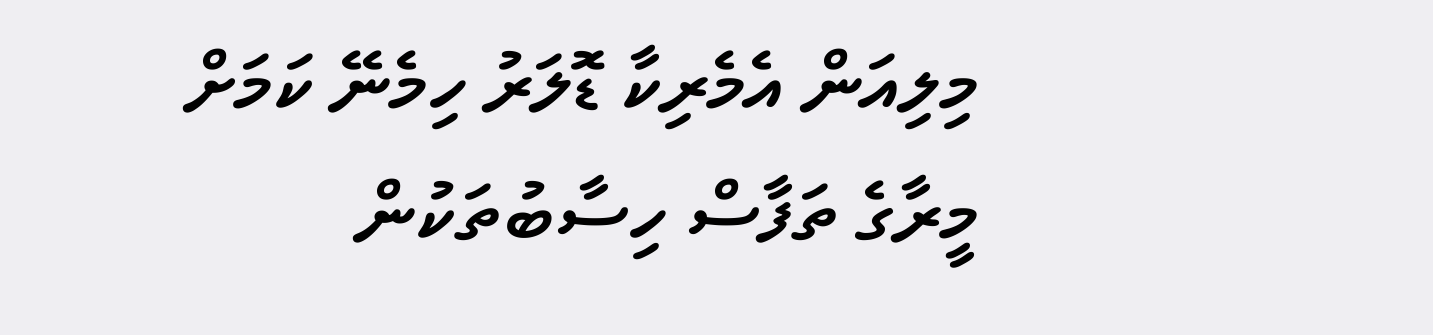މިލިއަން އެމެރިކާ ޑޮލަރު ހިމެނޭ ކަމަށް މީރާގެ ތަފާސް ހިސާބުތަކުން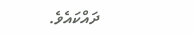ދައްކައެވެ.